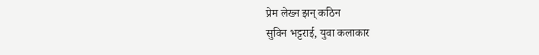प्रेम लेख्न झन् कठिन
सुविन भट्टराई, युवा कलाकार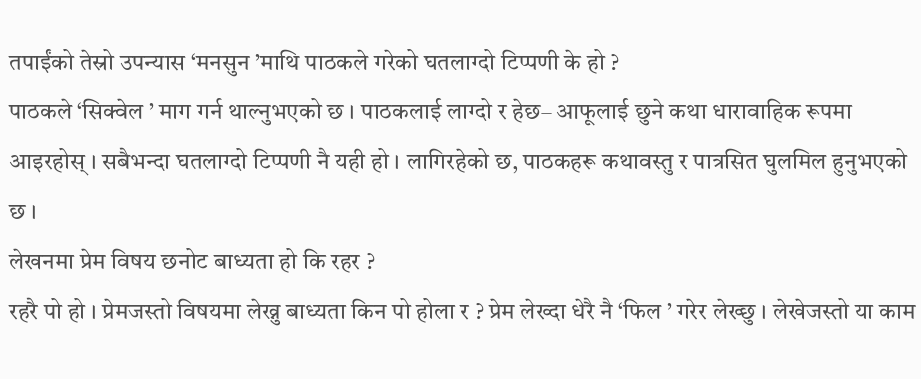तपाईंको तेस्रो उपन्यास ‘मनसुन ’माथि पाठकले गरेको घतलाग्दो टिप्पणी के हो ?
पाठकले ‘सिक्वेल ’ माग गर्न थाल्नुभएको छ । पाठकलाई लाग्दो र हेछ– आफूलाई छुने कथा धारावाहिक रूपमा आइरहोस् । सबैभन्दा घतलाग्दो टिप्पणी नै यही हो । लागिरहेको छ, पाठकहरू कथावस्तु र पात्रसित घुलमिल हुनुभएको छ ।
लेखनमा प्रेम विषय छनोट बाध्यता हो कि रहर ?
रहरै पो हो । प्रेमजस्तो विषयमा लेख्नु बाध्यता किन पो होला र ? प्रेम लेख्दा धेरै नै ‘फिल ’ गरेर लेख्छु । लेखेजस्तो या काम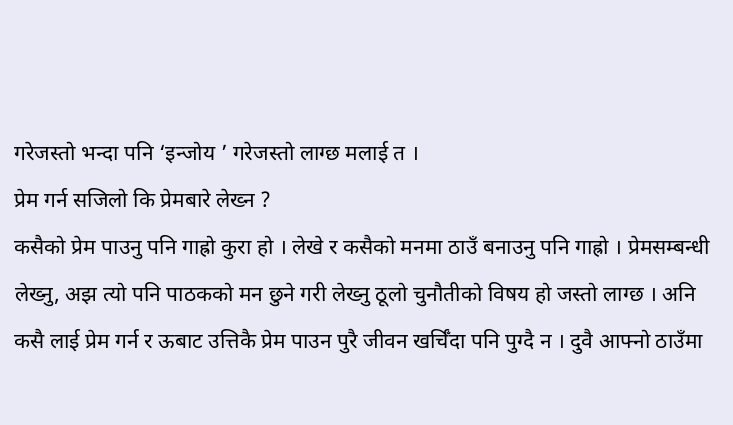गरेजस्तो भन्दा पनि ‘इन्जोय ’ गरेजस्तो लाग्छ मलाई त ।
प्रेम गर्न सजिलो कि प्रेमबारे लेख्न ?
कसैको प्रेम पाउनु पनि गाह्रो कुरा हो । लेखे र कसैको मनमा ठाउँ बनाउनु पनि गाह्रो । प्रेमसम्बन्धी लेख्नु, अझ त्यो पनि पाठकको मन छुने गरी लेख्नु ठूलो चुनौतीको विषय हो जस्तो लाग्छ । अनि कसै लाई प्रेम गर्न र ऊबाट उत्तिकै प्रेम पाउन पुरै जीवन खर्चिँदा पनि पुग्दै न । दुवै आफ्नो ठाउँमा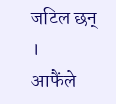जटिल छन् ।
आफैंले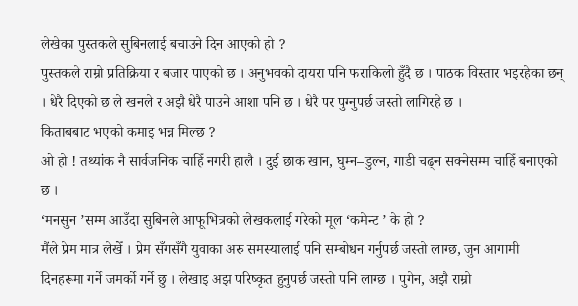लेखेका पुस्तकले सुबिनलाई बचाउने दिन आएको हो ?
पुस्तकले राम्रो प्रतिक्रिया र बजार पाएको छ । अनुभवको दायरा पनि फराकिलो हुँदै छ । पाठक विस्तार भइरहेका छन् । धेरै दिएको छ ले खनले र अझै धेरै पाउने आशा पनि छ । धेरै पर पुग्नुपर्छ जस्तो लागिरहे छ ।
किताबबाट भएको कमाइ भन्न मिल्छ ?
ओ हो ! तथ्यांक नै सार्वजनिक चाहिँ नगरी हालै । दुई छाक खान, घुम्न–डुल्न, गाडी चढ्न सक्नेसम्म चाहिँ बनाएको छ ।
‘मनसुन ’सम्म आउँदा सुबिनले आफूभित्रको लेखकलाई गरेको मूल ‘कमेन्ट ’ के हो ?
मैंले प्रेम मात्र लेखेँ । प्रेम सँगसँगै युवाका अरु समस्यालाई पनि सम्बोधन गर्नुपर्छ जस्तो लाग्छ, जुन आगामी दिनहरूमा गर्ने जमर्को गर्ने छु । लेखाइ अझ परिष्कृत हुनुपर्छ जस्तो पनि लाग्छ । पुगेन, अझै राम्रो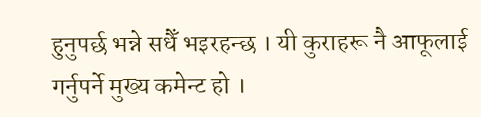हुनुपर्छ भन्ने सधैँ भइरहन्छ । यी कुराहरू नै आफूलाई गर्नुपर्ने मुख्य कमेन्ट हो ।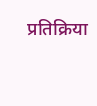प्रतिक्रिया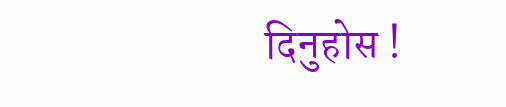दिनुहोस !